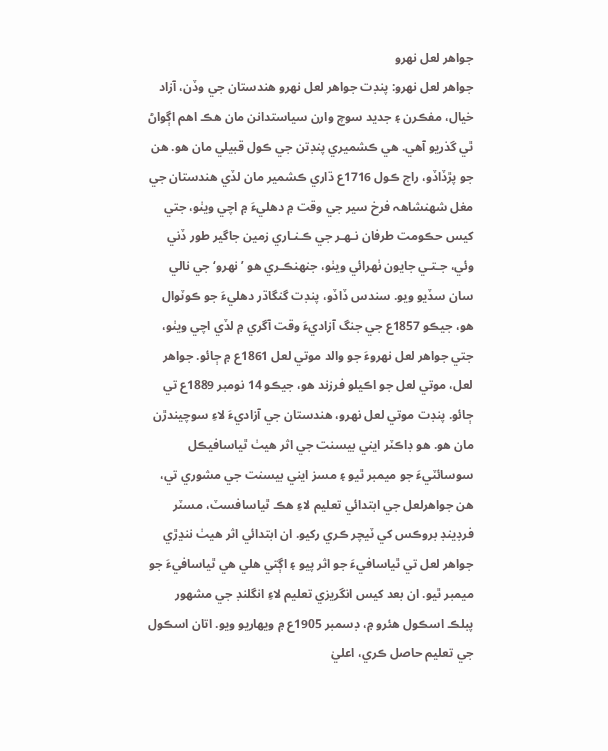جواهر لعل نهرو
جواهر لعل نهرو: پنڊت جواهر لعل نهرو هندستان جي وڏن، آزاد خيال، مفڪرن ۽ جديد سوچ وارن سياستدانن مان هڪ اهم اڳواڻ ٿي گذريو آهي. هي ڪشميري پنڊتن جي ڪول قبيلي مان هو. هن جو پڙڏاڏو، راج ڪول 1716ع ڌاري ڪشمير مان لڏي هندستان جي مغل شهنشاھہ فرخ سير جي وقت ۾ دهليءَ ۾ اچي ويٺو، جتي کيس حڪومت طرفان نـهـر جي ڪـنـاري زمين جاگير طور ڏني وئي، جـتـي جايون ٺهرائي ويٺو، جنهنڪـري هو ’نهرو‘ جي نالي سان سڏيو ويو. سندس ڏاڏو، پنڊت گنگاڌر دهليءَ جو ڪوٽوال هو، جيڪو 1857ع جي جنگ آزاديءَ وقت آگري ۾ لڏي اچي ويٺو، جتي جواهر لعل نهروءَ جو والد موتي لعل 1861ع ۾ ڄائو. جواهر لعل، موتي لعل جو اڪيلو فرزند هو، جيڪو 14 نومبر 1889ع تي ڄائو. پنڊت موتي لعل نهرو، هندستان جي آزاديءَ لاءِ سوچيندڙن مان هو. هو ڊاڪٽر ايني بيسنت جي اثر هيٺ ٿياسافيڪل سوسائٽيءَ جو ميمبر ٿيو ۽ مسز ايني بيسنت جي مشوري تي، هن جواهرلعل جي ابتدائي تعليم لاءِ هڪ ٿياسافسٽ، مسٽر فرڊينڊ بروڪس کي ٽيچر ڪري رکيو. ان ابتدائي اثر هيٺ ننڍڙي جواهر لعل تي ٿياسافيءَ جو اثر پيو ۽ اڳتي هلي هي ٿياسافيءَ جو ميمبر ٿيو. ان بعد کيس انگريزي تعليم لاءِ انگلنڊ جي مشھور پبلڪ اسڪول هئرو ۾، ڊسمبر 1905ع ۾ ويهاريو ويو. اتان اسڪول جي تعليم حاصل ڪري، اعليٰ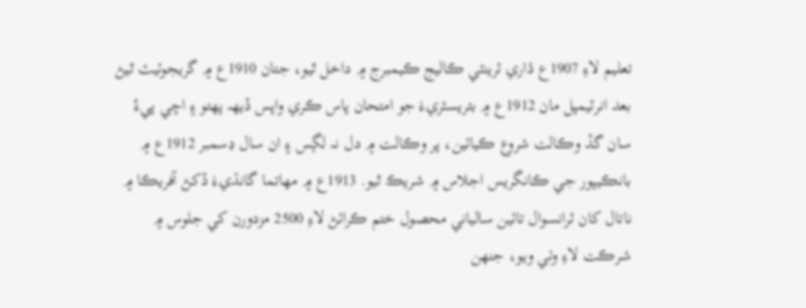تعليم لاءِ 1907ع ڌاري ٽرينٽي ڪاليج ڪيمبرج ۾ داخل ٿيو، جتان 1910ع ۾ گريجوئيٽ ٿيڻ بعد انرٽيمپل مان 1912ع ۾ بئريسٽريءَ جو امتحان پاس ڪري واپس ڏيھہ پهتو ۽ اچي پيءُ سان گڏ وڪالت شروع ڪيائين، پر وڪالت ۾ دل نہ لڳس ۽ ان سال ڊسمبر 1912ع ۾ بانڪيپور جي ڪانگريس اجلاس ۾ شريڪ ٿيو. 1913ع ۾ مهاتما گانڌيءَ ڏکڻ آفريڪا ۾ ناتال کان ٽرانسوال تائين سالياني محصول ختم ڪرائڻ لاءِ 2500 مزدورن کي جلوس ۾ شرڪت لاءِ وٺي ويو، جنهن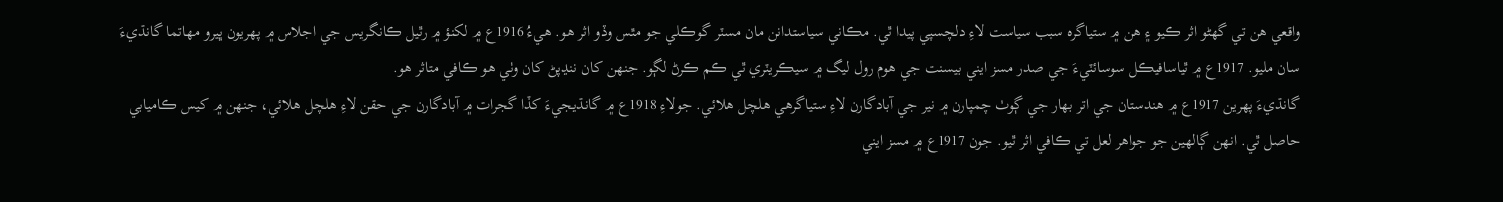واقعي هن تي گهڻو اثر ڪيو ۽ هن ۾ ستياگره سبب سياست لاءِ دلچسپي پيدا ٿي. مڪاني سياستدانن مان مسٽر گوڪلي جو مٿس وڏو اثر هو. هيءُ 1916ع ۾ لکنؤ ۾ رٿيل ڪانگريس جي اجلاس ۾ پهريون ڀيرو مهاتما گانڌيءَ سان مليو. 1917ع ۾ ٿياسافيڪل سوسائٽيءَ جي صدر مسز ايني بيسنت جي هوم رول ليگ ۾ سيڪريٽري ٿي ڪم ڪرڻ لڳو. جنهن کان ننڍپڻ کان وٺي هو ڪافي متاثر هو.
گانڌيءَ پهرين 1917ع ۾ هندستان جي اتر بھار جي ڳوٺ چمپارن ۾ نير جي آبادگارن لاءِ ستياگرهي هلچل هلائي. جولاءِ 1918ع ۾ گانڌيجيءَ کڏا گجرات ۾ آبادگارن جي حقن لاءِ هلچل هلائي، جنهن ۾ کيس ڪاميابي حاصل ٿي. انهن ڳالهين جو جواهر لعل تي ڪافي اثر ٿيو. جون 1917ع ۾ مسز ايني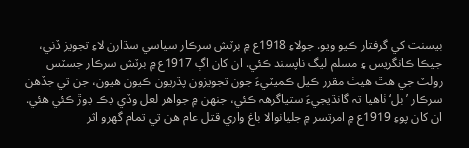بيسنت کي گرفتار ڪيو ويو. جولاءِ 1918ع ۾ برٽش سرڪار سياسي سڌارن لاءِ تجويز ڏني، جيڪا ڪانگريس ۽ مسلم ليگ ناپسند ڪئي. ان کان اڳ 1917ع ۾ برٽش سرڪار جسٽس رولٽ جي هٿ هيٺ مقرر ڪيل ڪميٽيءَ جون تجويزون پڌريون ڪيون هيون، جن تي جڏهن سرڪار ’بل‘ ٺاهيا تہ گانڌيجيءَ ستياگرھہ ڪئي، جنهن ۾ جواهر لعل وڏي ڊڪ ڊوڙ ڪئي هئي. ان کان پوءِ 1919ع ۾ امرتسر ۾ جليانوالا باغ واري قتل عام هن تي تمام گهرو اثر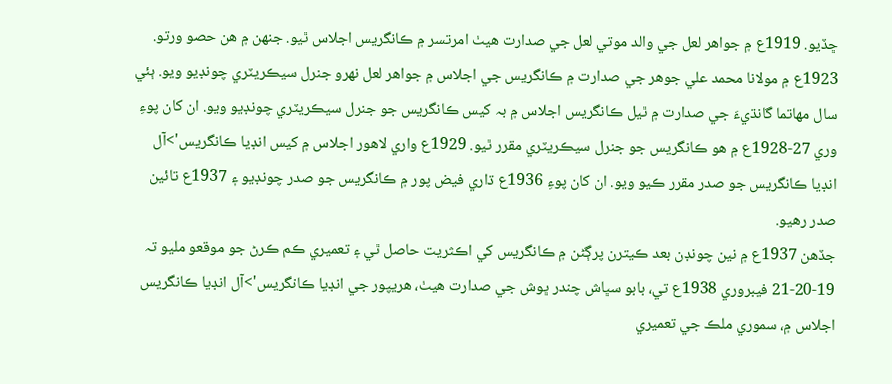ڇڏيو. 1919ع ۾ جواهر لعل جي والد موتي لعل جي صدارت هيٺ امرتسر ۾ ڪانگريس اجلاس ٿيو. جنهن ۾ هن حصو ورتو. 1923ع ۾ مولانا محمد علي جوهر جي صدارت ۾ ڪانگريس جي اجلاس ۾ جواهر لعل نهرو جنرل سيڪريٽري چونڊيو ويو. ٻئي سال مهاتما گانڌيءَ جي صدارت ۾ ٿيل ڪانگريس اجلاس ۾ بہ کيس ڪانگريس جو جنرل سيڪريٽري چونڊيو ويو. ان کان پوءِ وري 27-1928ع ۾ هو ڪانگريس جو جنرل سيڪريٽري مقرر ٿيو. 1929ع واري لاهور اجلاس ۾ کيس انڊيا ڪانگريس'>آل انڊيا ڪانگريس جو صدر مقرر ڪيو ويو. ان کان پوءِ 1936ع ڌاري فيض پور ۾ ڪانگريس جو صدر چونڊيو ۽ 1937ع تائين صدر رهيو.
جڏهن 1937ع ۾ نين چونڊن بعد ڪيترن پرڳڻن ۾ ڪانگريس کي اڪثريت حاصل ٿي ۽ تعميري ڪم ڪرڻ جو موقعو مليو تہ 19-20-21 فيبروري 1938ع تي، بابو سڀاش چندر ڀوش جي صدارت هيٺ، هريپور جي انڊيا ڪانگريس'>آل انڊيا ڪانگريس اجلاس ۾، سموري ملڪ جي تعميري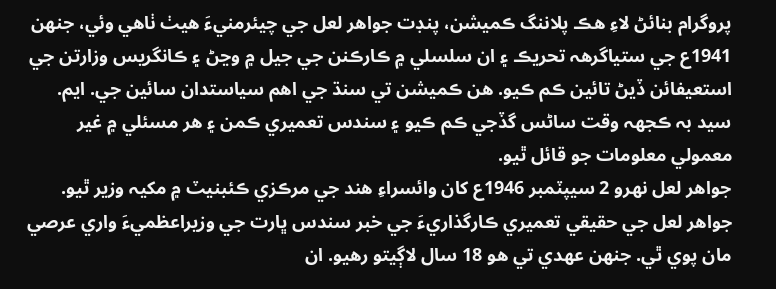پروگرام بنائڻ لاءِ هڪ پلاننگ ڪميشن، پنڊت جواهر لعل جي چيئرمنيءَ هيٺ ٺاهي وئي، جنهن 1941ع جي ستياگرھہ تحريڪ ۽ ان سلسلي ۾ ڪارڪنن جي جيل ۾ وڃڻ ۽ ڪانگريس وزارتن جي استعيفائن ڏيڻ تائين ڪم ڪيو. هن ڪميشن تي سنڌ جي اهم سياستدان سائين جي. ايم. سيد بہ ڪجهہ وقت ساڻس گڏجي ڪم ڪيو ۽ سندس تعميري ڪمن ۽ هر مسئلي ۾ غير معمولي معلومات جو قائل ٿيو.
جواهر لعل نهرو 2 سيپٽمبر 1946ع کان وائسراءِ هند جي مرڪزي ڪئبنيٽ ۾ مکيہ وزير ٿيو. جواهر لعل جي حقيقي تعميري ڪارگذاريءَ جي خبر سندس ڀارت جي وزيراعظميءَ واري عرصي مان پوي ٿي. جنهن عهدي تي هو 18 سال لاڳيتو رهيو. ان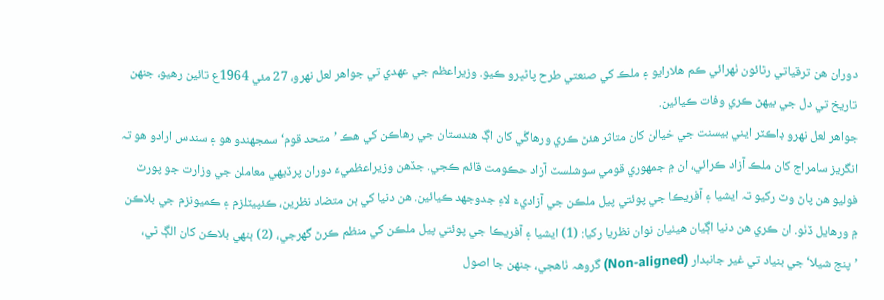دوران هن ترقياتي رٿائون ٺهرائي ڪم هلارايو ۽ ملڪ کي صنعتي طرح پاڻڀرو ڪيو. وزيراعظم جي عهدي تي جواهر لعل نهرو، 27 مئي 1964ع تائين رهيو، جنهن تاريخ تي دل جي بيهڻ ڪري وفات ڪيائين.
جواهر لعل نهرو ڊاڪٽر ايني بيسنت جي خيالن کان متاثر هئڻ ڪري ورهاڱي کان اڳ هندستان جي رهاڪن کي هڪ ’متحد قوم‘ سمجهندو هو ۽ سندس ارادو هو تہ انگريز سامراج کان ملڪ آزاد ڪرائي، ان ۾ جمهوري قومي سوشلسٽ آزاد حڪومت قائم ڪجي. جڏهن وزيراعظميءَ دوران پرڏيهي معاملن جي وزارت جو پورٽ فوليو هن پاڻ وٽ رکيو تہ ايشيا ۽ آفريڪا جي پوئتي پيل ملڪن جي آزاديءَ لاءِ جدوجھد ڪيائين. هن دنيا کي ٻن متضاد نظرين، ڪئپيٽلزم ۽ ڪميونزم جي بلاڪن ۾ ورهايل ڏٺو. ان ڪري هن دنيا اڳيان هيٺيان نوان نظريا رکيا: (1) ايشيا ۽ آفريڪا جي پوئتي پيل ملڪن کي منظم ڪرڻ گهرجي، (2) ٻنهي بلاڪن کان الڳ ٿي، ’پنج شيلا‘ جي بنياد تي غير جانبدار (Non-aligned) گروھہ ٺاهجي، جنهن جا اصول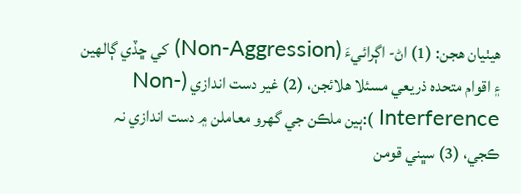هيٺيان هجن: (1) اڻ- اڳرائيءَ (Non-Aggression) کي ڇڏي ڳالهين ۽ اقوام متحدہ ذريعي مسئلا هلائجن، (2) غير دست اندازي (Non-Interference ):ٻين ملڪن جي گهرو معاملن ۾ دست اندازي نہ ڪجي، (3) سڀني قومن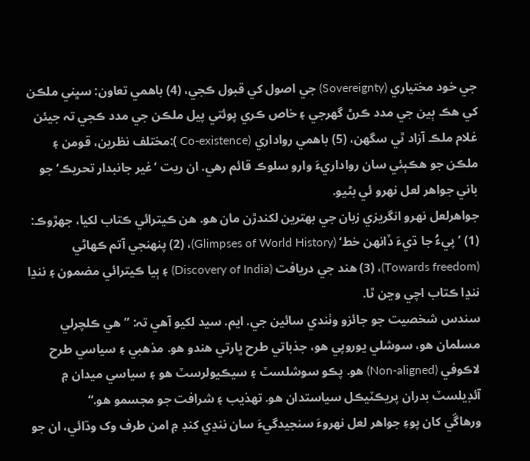جي خود مختياري (Sovereignty) جي اصول کي قبول ڪجي، (4) باهمي تعاون: سڀني ملڪن کي هڪ ٻين جي مدد ڪرڻ گهرجي ۽ خاص ڪري پوئتي پيل ملڪن جي مدد ڪجي تہ جيئن غلام ملڪ آزاد ٿي سگهن، (5) باهمي رواداري (Co-existence ):مختلف نظرين، قومن ۽ ملڪن جو هڪٻئي سان رواداريءَ وارو سلوڪ قائم رهي. ان ريت ’غير جانبدار تحريڪ‘ جو باني جواهر لعل نهرو ئي بڻيو.
جواهرلعل نهرو انگريزي زبان جي بھترين لکندڙن مان هو. هن ڪيترائي ڪتاب لکيا، جھڙوڪ: (1) ’پيءُ جا ڌيءَ ڏانهن خط‘ (Glimpses of World History)، (2) پنھنجي آتم ڪهاڻي (Towards freedom)، (3) هند جي دريافت (Discovery of India) ۽ ٻيا ڪيترائي مضمون ۽ ننڍا ننڍا ڪتاب اچي وڃن ٿا.
سندس شخصيت جو جائزو وٺندي سائين جي. ايم. سيد لکيو آهي تہ: ”هي ڪلچرلي مسلمان هو، سوشلي يوروپي هو، جذباتي طرح ڀارتي هندو هو. مذهبي ۽ سياسي طرح لاڪوفي (Non-aligned) هو. پڪو سوشلسٽ ۽ سيڪيولرسٽ هو ۽ سياسي ميدان ۾ آئڊيلسٽ بدران پريڪٽيڪل سياستدان هو. تھذيب ۽ شرافت جو مجسمو هو.“
ورهاڱي کان پوءِ جواهر لعل نهروءَ سنجيدگيءَ سان ننڍي کنڊ ۾ امن طرف وک وڌائي، ان جو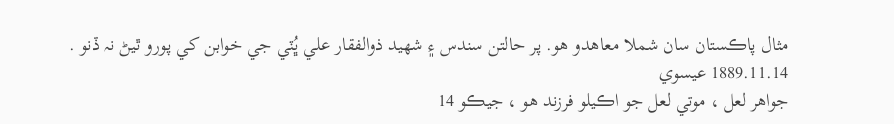مثال پاڪستان سان شملا معاهدو هو. پر حالتن سندس ۽ شھيد ذوالفقار علي ڀُٽي جي خوابن کي پورو ٿيڻ نہ ڏنو .
1889.11.14 عيسوي
جواهر لعل ، موتي لعل جو اڪيلو فرزند هو ، جيڪو 14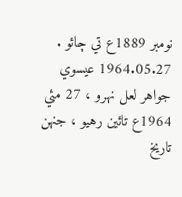نومبر 1889ع تي ڄائو .
1964.05.27 عيسوي
جواهر لعل نهرو ، 27 مئي 1964ع تائين رهيو ، جنهن تاريخ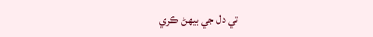تي دل جي بيهڻ ڪري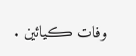وفات ڪيائين .